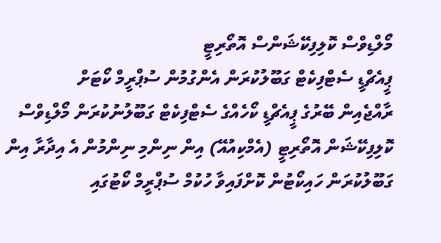މޯލްޑިވްސް ކޮލިފިކޭޝަންސް އޮތޯރިޓީ
ޕީއެޗްޑީ ސެޓްފިކެޓް ގަބޫލުކުރަން އެންގުމުން ސުޕްރީމް ކޯޓަށް
ރާއްޖެއިން ބޭރުގެ ޕީއެޗްޑީ ކޯހެއްގެ ސެޓްފިކެޓް ގަބޫލުނުކުރަން މޯލްޑިވްސް ކޮލިފިކޭޝަން އޮތޯރިޓީ (އެމްކިއުއޭ) އިން ނިންމި ނިންމުން އެ އިދާރާ އިން ގަބޫލުކުރަން ހައިކޯޓުން ކޮށްފައިވާ ހުކުމް ސުޕްރީމް ކޯޓުގައި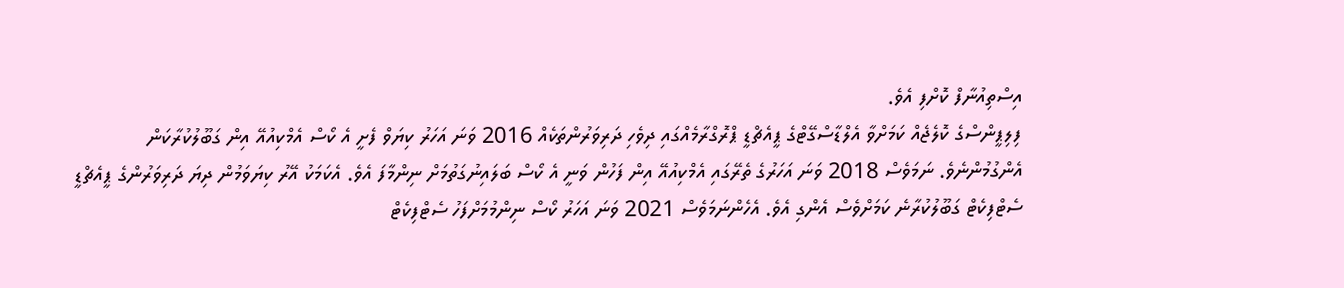އިސްތިއުނާފް ކޮށްފި އެވެ.
ފިލިޕީންސްގެ ކޮލެޖެއް ކަމަށްވާ އެލްޑާސްގޭޓްގެ ޕީއެޗްޑީ ޕްރޮގްރާމެއްގައި ދިވެހި ދަރިވަރުންތަކެއް 2016 ވަނަ އަހަރު ކިޔަވް ފެށީ އެ ކޯސް އެމްކިއުއޭ އިން ގަބޫލުކުރާކަން އެންގުމުންނެވެ. ނަމަވެސް 2018 ވަނަ އަހަރުގެ ތެރޭގައި އެމްކިއުއޭ އިން ފަހުން ވަނީ އެ ކޯސް ބަލައިނުގަތުމަށް ނިންމާފަ އެވެ. އެކަމަކު އޭރު ކިޔަވަމުން ދިޔަ ދަރިވަރުންގެ ޕީއެޗްޑީ ސެޓްފިކެޓް ގަބޫލުކުރާނެ ކަމަށްވެސް އެންގި އެވެ. އެހެންނަމަވެސް 2021 ވަނަ އަހަރު ކޯސް ނިންމުމަށްފަހު ސެޓްފިކެޓް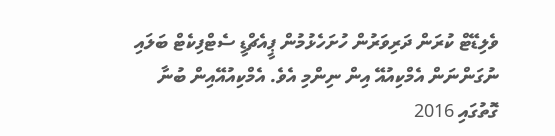ވެލިޑޭޓް ކުރަން ދަރިވަރުން ހުށަހެޅުމުން ޕީއެޗްޑީ ސެޓްފިކެޓް ބަލައި ނުގަންނަން އެމްކިއުއޭ އިން ނިންމި އެވެ. އެމްކިއުއޭއިން ބުނާ ގޮތުގައި 2016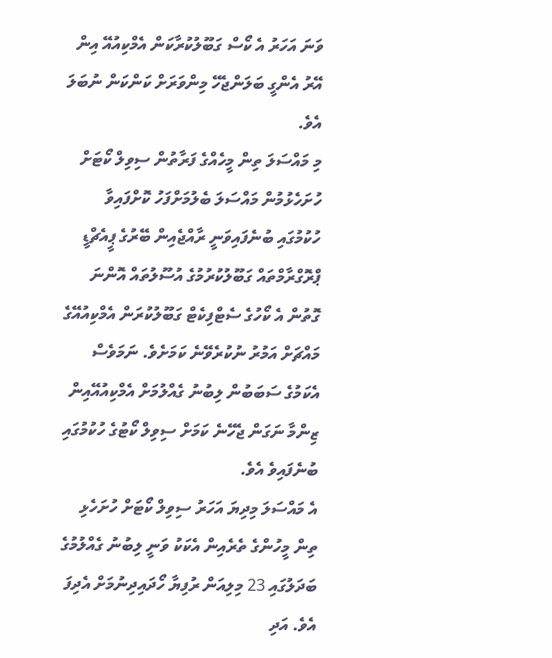ވަނަ އަހަރު އެ ކޯސް ގަބޫލުކުރާކަން އެމްކިއުއޭ އިން އޭރު އެންގީ ބަލަންޖެހޭ މިންވަރަށް ކަންކަން ނުބަލަ އެވެ.
މި މައްސަލަ ތިން މީހެއްގެ ފަރާތުން ސިވިލް ކޯޓަށް ހުށަހެޅުމުން މައްސަލަ ބެލުމަށްފަހު ކޮށްފައިވާ ހުކުމުގައި ބުނެފައިވަނީ ރާއްޖެއިން ބޭރުގެ ޕީއެޗްޑީ ޕްރޮގްރާމްތައް ގަބޫލުކުރުމުގެ އުސޫލުތައް އޮންނަ ގޮތުން އެ ކޯހުގެ ސެޓްފިކެޓް ގަބޫލުކުރަން އެމްކިއުއޭގެ މައްޗަށް އަމުރު ނުކުރެވޭނެ ކަމަށެވެ. ނަމަވެސް އެކަމުގެ ސަބަބުން ލިބުނު ގެއްލުމަށް އެމްކިއުއޭއިން ޒިންމާ ނަގަން ޖެހޭނެ ކަމަށް ސިވިލް ކޯޓުގެ ހުކުމުގައި ބުނެފައިވެ އެވެ.
އެ މައްސަލަ މިދިޔަ އަހަރު ސިވިލް ކޯޓަށް ހުށަހެޅި ތިން މީހުންގެ ތެރެއިން އެކަކު ވަނީ ލިބުނު ގެއްލުމުގެ ބަދަލުގައި 23 މިލިއަން ރުފިޔާ ހޯދައިދިނުމަށް އެދިފަ އެވެ. އަދި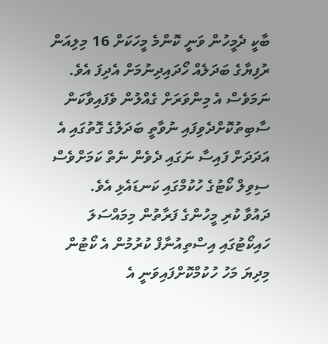ބާކީ ދެމީހުން ވަނީ ކޮންމެ މީހަކަށް 16 މިލިއަން ރުފިޔާގެ ބަދަލެއް ހޯދައިދިނުމަށް އެދިފަ އެވެ. ނަމަވެސް އެ މިންވަރަށް ގެއްލުން ވެފައިވާކަން ސާބިތުކޮށްދެވިފައި ނުވާތީ ބަދަލުގެ ގޮތުގައި އެ އަދަދަށް ފައިސާ ނަގައި ދެވެން ނެތް ކަމަށްވެސް ސިވިލް ކޯޓުގެ ހުކުމްގައި ކަނޑައެޅި އެވެ.
ދައުވާ ކުރި މީހުންގެ ފަރާތުން މިމައްސަލަ ހައިކޯޓުގައި އިސްތިއުނާފް ކުރުމުން އެ ކޯޓުން މިދިޔަ މަހު ހުކުމްކޮށްފައިވަނީ އެ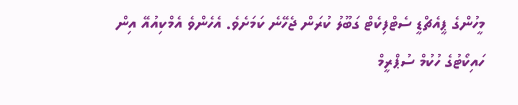މީހުންގެ ޕީއެޗްޑީ ސެޓްފިކެޓް ގަބޫލު ކުރަން ޖެހޭނެ ކަމަށެވެ. އެހެންވެ އެމްކިއުއޭ އިން ހައިކޯޓުގެ ހުކުމް ސުޕްރީމް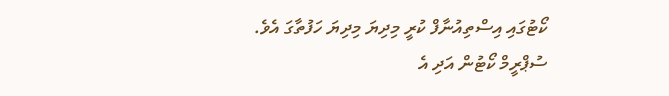ކޯޓުގައި އިސްތިއުނާފް ކުރީ މިދިޔަ މިދިޔަ ހަފުތާގަ އެވެ. ސުޕްރީމް ކޯޓުން އަދި އެ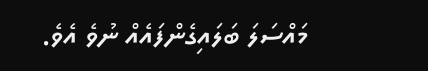މައްސަލަ ބަލައިގެންފައެއް ނުވެ އެވެ.